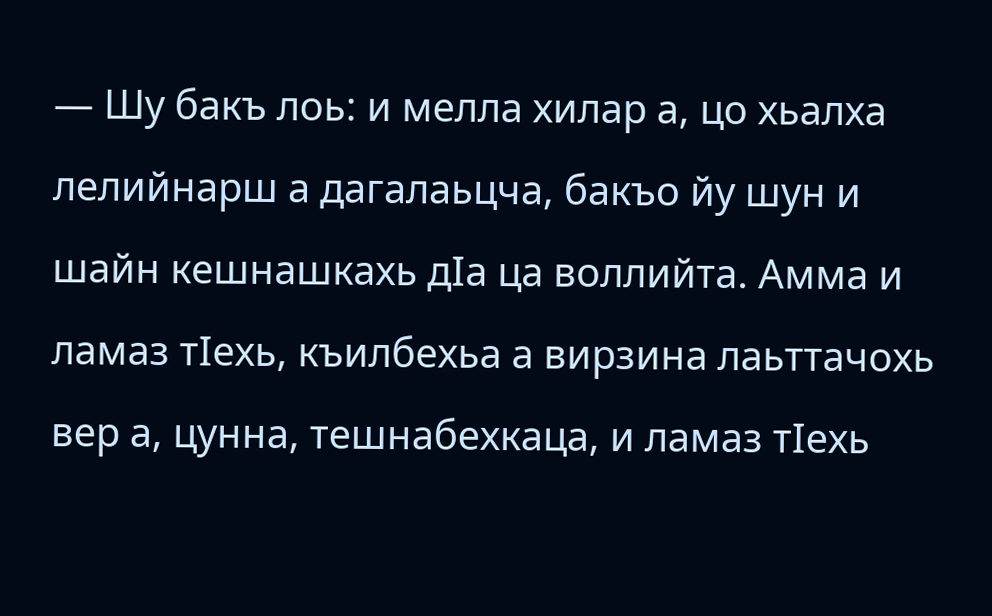— Шу бакъ лоь: и мелла хилар а, цо хьалха лелийнарш а дагалаьцча, бакъо йу шун и шайн кешнашкахь дIа ца воллийта. Амма и ламаз тIехь, къилбехьа а вирзина лаьттачохь вер а, цунна, тешнабехкаца, и ламаз тIехь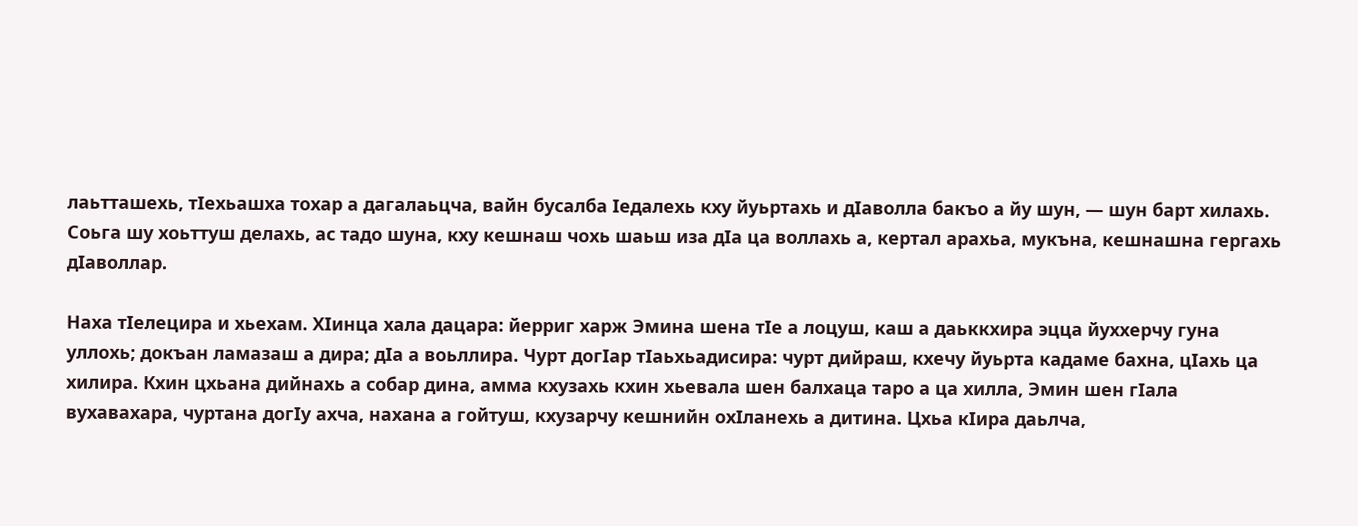лаьтташехь, тIехьашха тохар а дагалаьцча, вайн бусалба Iедалехь кху йуьртахь и дIаволла бакъо а йу шун, — шун барт хилахь. Соьга шу хоьттуш делахь, ас тадо шуна, кху кешнаш чохь шаьш иза дIа ца воллахь а, кертал арахьа, мукъна, кешнашна гергахь дIаволлар.

Наха тIелецира и хьехам. ХIинца хала дацара: йерриг харж Эмина шена тIе а лоцуш, каш а даьккхира эцца йуххерчу гуна уллохь; докъан ламазаш а дира; дIа а воьллира. Чурт догIар тIаьхьадисира: чурт дийраш, кхечу йуьрта кадаме бахна, цIахь ца хилира. Кхин цхьана дийнахь а собар дина, амма кхузахь кхин хьевала шен балхаца таро а ца хилла, Эмин шен гIала вухавахара, чуртана догIу ахча, нахана а гойтуш, кхузарчу кешнийн охIланехь а дитина. Цхьа кIира даьлча,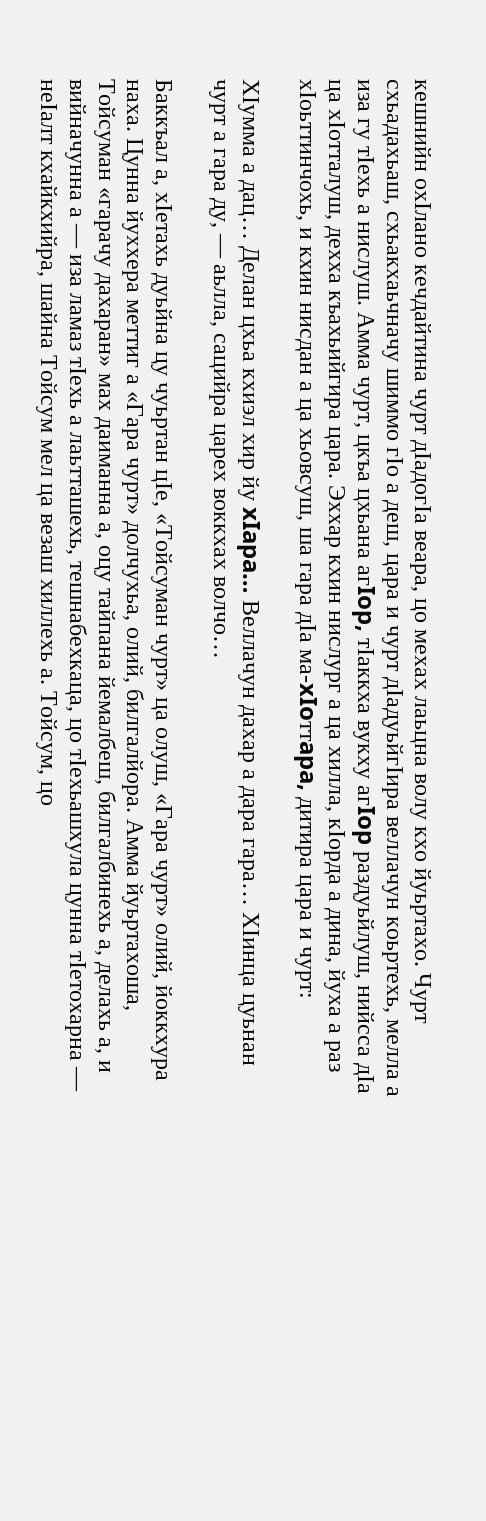кешнийн охIлано кечдайтина чурт дIадогIа веара, цо мехах лаьцна волу кхо йуьртахо. Чурт схьадахьаш, схьакхаьчначу шиммо гIo а деш, цара и чурт дIадуьйгIира веллачун коьртехь, мелла а иза гу тIехь а нислуш. Амма чурт, цкъа цхьана aгIop, тIаккха вукху aгIop раздуьйлуш, нийсса дIа ца хIотталуш, дехха къахьийгира цара. Эххар кхин нислург а ца хилла, кIорда а дина, йуха а раз хIоьттинчохь, и кхин нисдан а ца хьовсуш, ша гара дIа ма-xIoттapa, дитира цара и чурт:

ХIумма а дац… Делан цхьа кхиэл хир йу xIapa… Веллачун дахар а дара гара… ХIинца цуьнан чурт а гара ду, — аьлла, сацийра царех воккхах волчо…

Баккъал а, хIетахь дуьйна цу чуьртан цIе, «Тойсуман чурт» ца олуш, «Гара чурт» олий, йоккхура наха. Цунна йуххера меттиг а «Гара чурт» долчухьа, олий, билгалйора. Амма йуьртахоша, Тойсуман «гарачу дахаран» мах даиманна а, оцу тайпана йемалбеш, билгалбинехь а, делахь а, и вийначунна а — иза ламаз тIехь а лаьтташехь, тешнабехкаца, цо тIехьашхула цунна тIетохарна — неIалт кхайкхийра, шайна Тойсум мел ца везаш хиллехь а. Тойсум, цо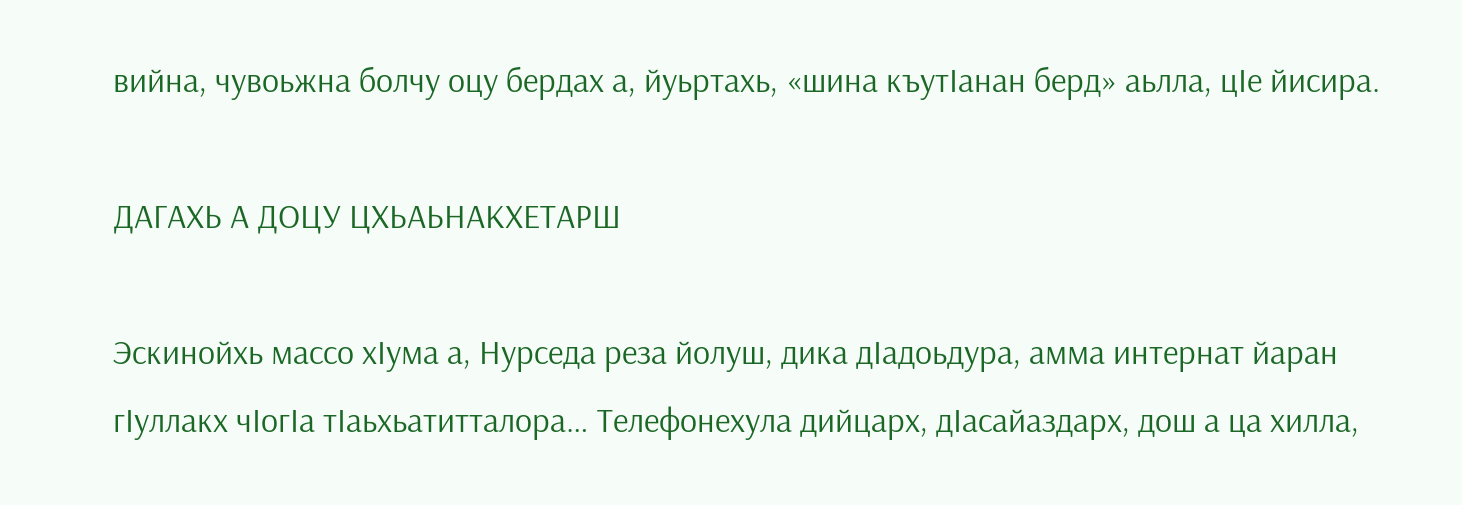вийна, чувоьжна болчу оцу бердах а, йуьртахь, «шина къутIанан берд» аьлла, цIе йисира.

ДАГАХЬ А ДОЦУ ЦХЬАЬНАКХЕТАРШ

Эскинойхь массо хIума а, Нурседа реза йолуш, дика дIадоьдура, амма интернат йаран гIуллакх чIогIа тIаьхьатитталора… Телефонехула дийцарх, дIасайаздарх, дош а ца хилла,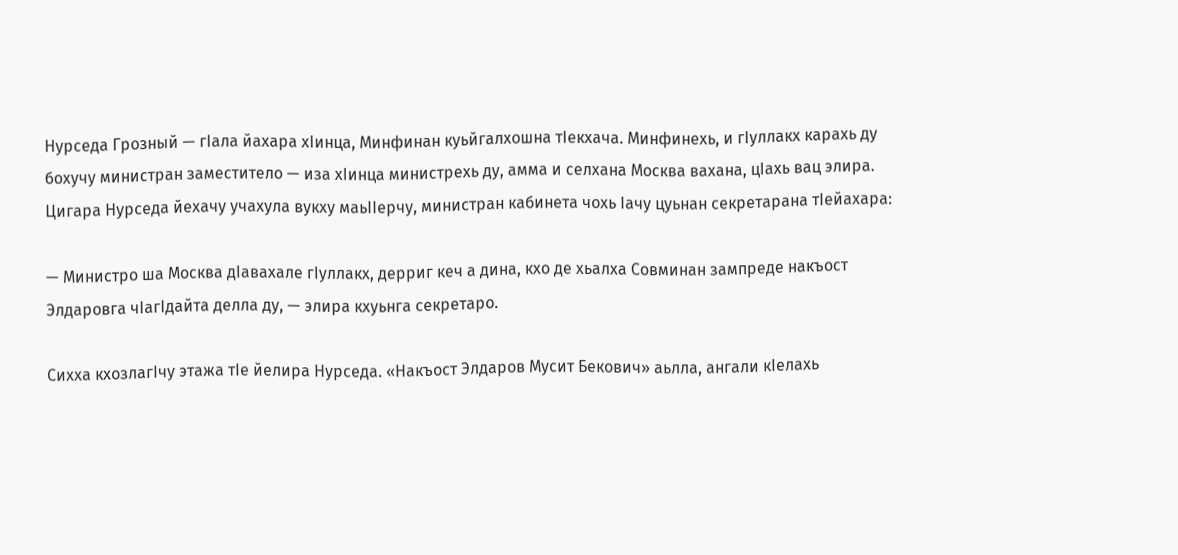Нурседа Грозный — гIала йахара хIинца, Минфинан куьйгалхошна тIекхача. Минфинехь, и гIуллакх карахь ду бохучу министран заместитело — иза хIинца министрехь ду, амма и селхана Москва вахана, цIахь вац элира. Цигара Нурседа йехачу учахула вукху маьIIерчу, министран кабинета чохь Iачу цуьнан секретарана тIейахара:

— Министро ша Москва дIавахале гIуллакх, дерриг кеч а дина, кхо де хьалха Совминан зампреде накъост Элдаровга чIагIдайта делла ду, — элира кхуьнга секретаро.

Сихха кхозлагIчу этажа тIе йелира Нурседа. «Накъост Элдаров Мусит Бекович» аьлла, ангали кIелахь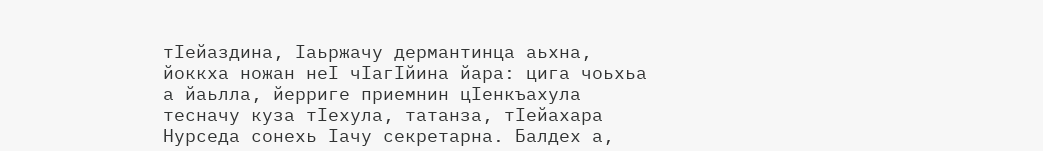тIейаздина, Iаьржачу дермантинца аьхна, йоккха ножан неI чIагIйина йара: цига чоьхьа а йаьлла, йерриге приемнин цIенкъахула тесначу куза тIехула, татанза, тIейахара Нурседа сонехь Iачу секретарна. Балдех а,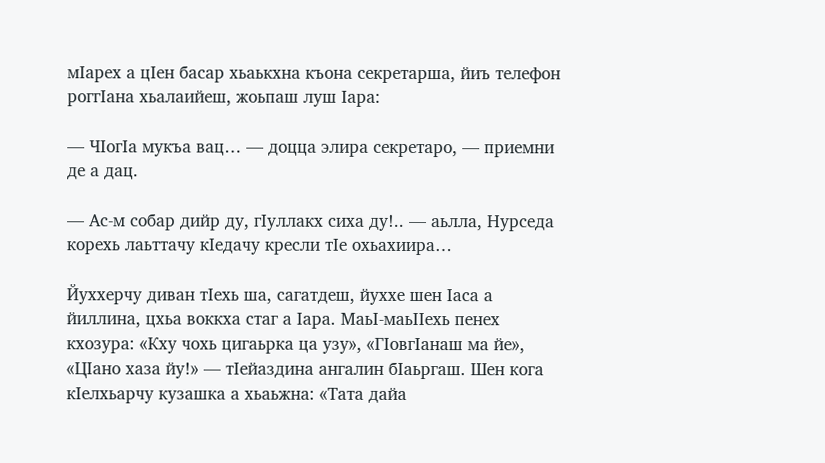мIарех а цIен басар хьаькхна къона секретарша, йиъ телефон роггIана хьалаийеш, жоьпаш луш Iapa:

— ЧIогIа мукъа вац… — доцца элира секретаро, — приемни де а дац.

— Ас-м собар дийр ду, гIуллакх сиха ду!.. — аьлла, Нурседа корехь лаьттачу кIедачу кресли тIе охьахиира…

Йуххерчу диван тIехь ша, сагатдеш, йуххе шен Iaca а йиллина, цхьа воккха стаг a Iapa. МаьI-маьIIехь пенех кхозура: «Кху чохь цигаьрка ца узу», «ГIовгIанаш ма йе», «ЦIано хаза йу!» — тIейаздина ангалин бIаьргаш. Шен кога кIелхьарчу кузашка а хьаьжна: «Тата дайа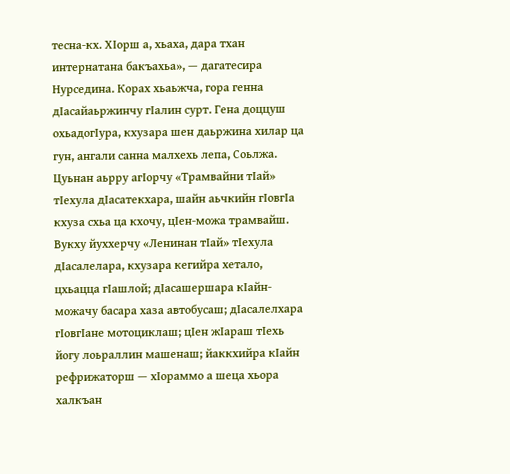тесна-кх. ХIорш а, хьаха, дара тхан интернатана бакъахьа», — дагатесира Нурседина. Корах хьаьжча, гора генна дIасайаьржинчу гIалин сурт. Гена доццуш охьадогIура, кхузара шен даьржина хилар ца гун, ангали санна малхехь лепа, Соьлжа. Цуьнан аьрру агIорчу «Трамвайни тIай» тIехула дIасатекхара, шайн аьчкийн гIoвгIa кхуза схьа ца кхочу, цIен-можа трамвайш. Вукху йуххерчу «Ленинан тIай» тIехула дIасалелара, кхузара кегийра хетало, цхьацца гIашлой; дIасашершара кIайн- можачу басара хаза автобусаш; дIасалелхара гIовгIане мотоциклаш; цIен жIараш тIехь йогу лоьраллин машенаш; йаккхийра кIайн рефрижаторш — хIораммо а шеца хьора халкъан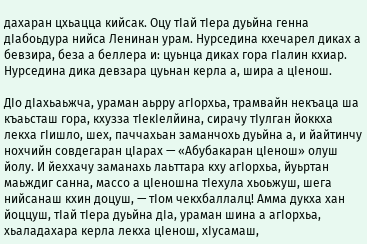дахаран цхьацца кийсак. Оцу тIай тIера дуьйна генна дIабоьдура нийса Ленинан урам. Нурседина кхечарел диках а бевзира, беза а беллера и: цуьнца диках гора гIалин кхиар. Нурседина дика девзара цуьнан керла а, шира а цIенош.

ДIо дIахьаьжча, ураман аьрру агIорхьа, трамвайн некъаца ша къаьсташ гора, кхузза тIекIелйина, сирачу тIулган йоккха лекха гIишло, шех, паччахьан заманчохь дуьйна а, и йайтинчу нохчийн совдегаран цIарах — «Абубакаран цIенош» олуш йолу. И йеххачу заманахь лаьттара кху агIорхьа, йуьртан маьждиг санна, массо а цIеношна тIехула хьоьжуш, шега нийсанаш кхин доцуш, — тIом чекхбаллалц! Амма дукха хан йоццуш, тIай тIера дуьйна дIа, ураман шина а агIорхьа, хьаладахара керла лекха цIенош, хIусамаш,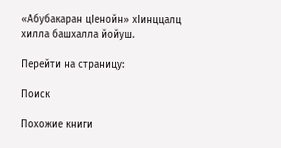«Абубакаран цIенойн» хIинццалц хилла башхалла йойуш.

Перейти на страницу:

Поиск

Похожие книги